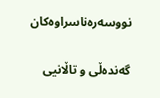نووسەرەناسراوەکان

گەندەڵی و تاڵانیی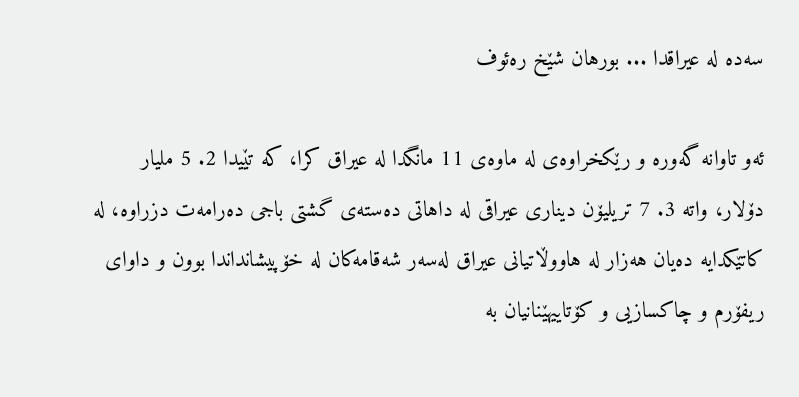سەدە لە عیراقدا ... بورهان شێخ رەئوف

ئەو تاوانە گەورە و رێكخراوەی لە ماوەی 11 مانگدا لە عیراق کرا، كە تێیدا 2. 5 ملیار دۆلار، واتە 3. 7 تریلیۆن دیناری عیراقی لە داهاتی دەستەی گشتی باجی دەرامەت دزراوە، لە كاتێكدایە دەیان هەزار لە هاووڵاتیانی عیراق لەسەر شەقامەكان لە خۆپیشانداندا بوون و داوای ریفۆرم و چاكسازیی و كۆتاییهێنانیان بە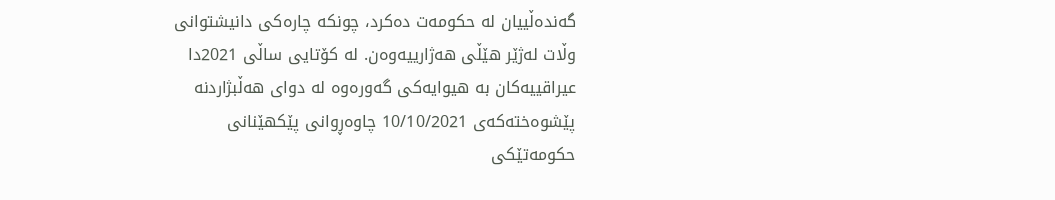گەندەڵییان لە حكومەت دەكرد، چونكە چارەكی دانیشتوانی وڵات لەژێر هێڵی هەژارییەوەن. لە كۆتایی ساڵی 2021دا عیراقییەكان بە هیوایەكی گەورەوە لە دوای هەڵبژاردنە پێشوەختەكەی 10/10/2021 چاوەڕوانی پێكهێنانی حكومەتێكی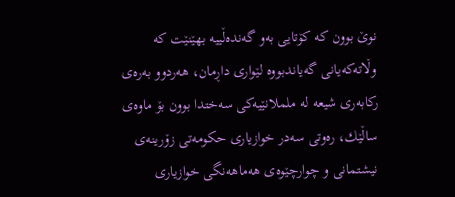نوێ‌ بوون کە كۆتایی بەو گەندەڵییە بهێنێت كە وڵاتەكەیانی گەیاندبووە لێواری داڕمان، هەردوو بەرەی ركابەری شیعە لە ململانێیەكی سەختدا بوون بۆ ماوەی ساڵێك، رەوتی سەدر خوازیاری حكومەتی زۆرینەی نیشتمانی و چوارچێوەی هەماهەنگی خوازیاری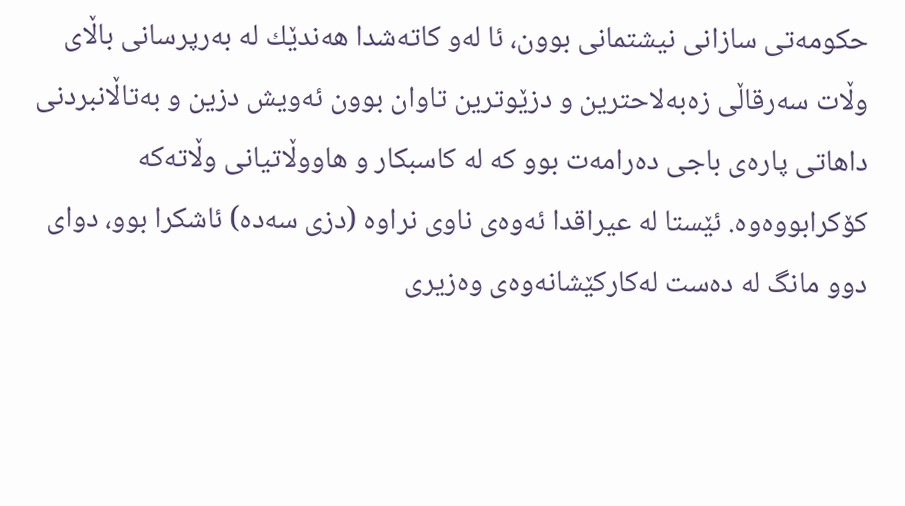حكومەتی سازانی نیشتمانی بوون، ئا لەو كاتەشدا هەندێك لە بەرپرسانی باڵای وڵات سەرقاڵی زەبەلاحترین و دزێوترین تاوان بوون ئەویش دزین و بەتاڵانبردنی داهاتی پارەی باجی دەرامەت بوو كە لە كاسبكار و هاووڵاتیانی وڵاتەكە كۆكرابووەوە. ئێستا لە عیراقدا ئەوەی ناوی نراوە (دزی سەدە) ئاشكرا بوو، دوای دوو مانگ لە دەست لەكاركێشانەوەی وەزیری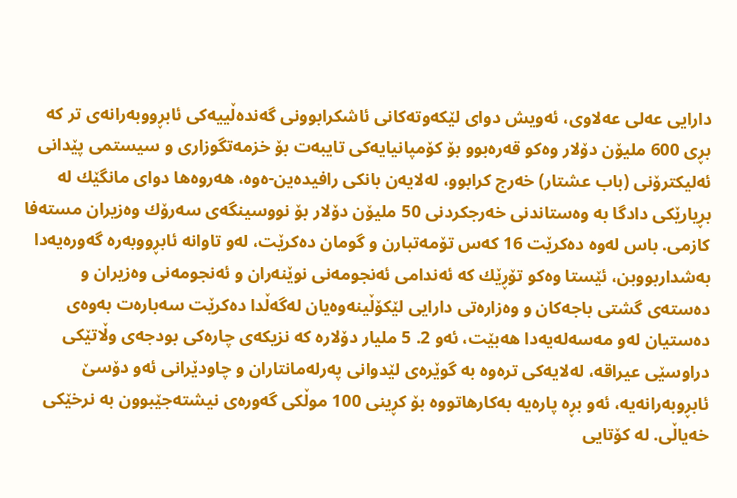دارایی عەلی عەلاوی، ئەویش دوای لێكەوتەكانی ئاشكرابوونی گەندەڵییەكی ئابڕووبەرانەی تر كە بڕی 600 ملیۆن دۆلار وەكو قەرەبوو بۆ كۆمپانیایەكی تایبەت بۆ خزمەتگوزاری و سیستمی پێدانی ئەلیكترۆنی (باب عشتار) خەرج كرابوو، لەلایەن بانكی رافیدەین-ەوە، هەروەها دوای مانگێك لە بڕیارێكی دادگا بە وەستاندنی خەرجكردنی 50 ملیۆن دۆلار بۆ نووسینگەی سەرۆك وەزیران مستەفا كازمی. باس لەوە دەكرێت 16 كەس تۆمەتبارن و گومان دەكرێت، لەو تاوانە ئابڕووبەرە گەورەیەدا بەشداربووبن، ئێستا وەكو تۆڕێك كە ئەندامی ئەنجومەنی نوێنەران و ئەنجومەنی وەزیران و دەستەی گشتی باجەكان و وەزارەتی دارایی لێكۆڵینەوەیان لەگەڵدا دەكرێت سەبارەت بەوەی دەستیان لەو مەسەلەیەدا هەبێت، ئەو 2. 5 ملیار دۆلارە کە نزیكەی چارەكی بودجەی وڵاتێكی دراوسێی عیراقە، لەلایەكی ترەوە بە گوێرەی لێدوانی پەرلەمانتاران و چاودێرانی ئەو دۆسێ ئابڕوبەرانەیە، ئەو بڕە پارەیە بەكارهاتووە بۆ كڕینی 100 موڵكی گەورەی نیشتەجێبوون بە نرخێكی خەیاڵی. لە كۆتایی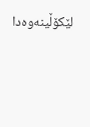لێكۆڵینەوەدا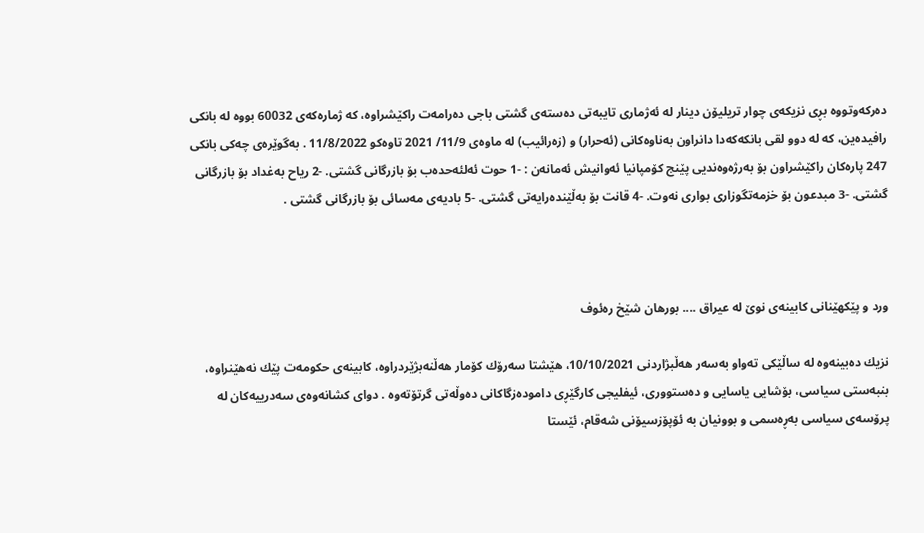دەركەوتووە بڕی نزیکەی چوار تریلیۆن دینار لە ئەژماری تایبەتی دەستەی گشتی باجی دەرامەت راكێشراوە، كە ژمارەكەی 60032 بووە لە بانكی رافیدەین، كە لە دوو لقی بانكەكەدا دانراون بەناوەكانی (ئەحرار) و (زەرائیب) لە ماوەی 11/9/ 2021 تاوەكو 11/8/2022 . بەگوێرەی چەكی بانكی 247 پارەكان راكێشراون بۆ بەرژەوەندیی پێنج كۆمپانیا ئەوانیش ئەمانەن : -1 حوت ئەلئەحدەب بۆ بازرگانی گشتی. -2 ریاح بەغداد بۆ بازرگانی گشتی. -3 مبدعون بۆ خزمەتگوزاری بواری نەوت. -4 قانت بۆ بەڵێندەرایەتی گشتی. -5 بادیەی مەسائی بۆ بازرگانی گشتی .



ورد و پێكهێنانی‌ كابینه‌ی‌ نوێ‌ له‌ عیراق .... بورهان شێخ رەئوف

نزیك ده‌بینه‌وه‌ له‌ ساڵێكی‌ ته‌واو به‌سه‌ر هه‌ڵبژاردنی‌ 10/10/2021، هێشتا سه‌رۆك كۆمار هه‌ڵنه‌بژێردراوه‌، كابینه‌ی‌ حكومه‌ت پێك نه‌هێنراوه‌، بنبه‌ستی‌ سیاسی‌، بۆشایی‌ یاسایی‌ و ده‌ستووری‌، ئیفلیجی‌ كارگێڕی‌ داموده‌زگاكانی‌ ده‌وڵه‌تی گرتۆته‌وه‌ . دوای‌ كشانه‌وه‌ی‌ سه‌درییه‌كان له‌ پرۆسه‌ی‌ سیاسی‌ به‌ڕه‌سمی‌ و بوونیان به‌ ئۆپۆزسیۆنی‌ شه‌قام، ئێستا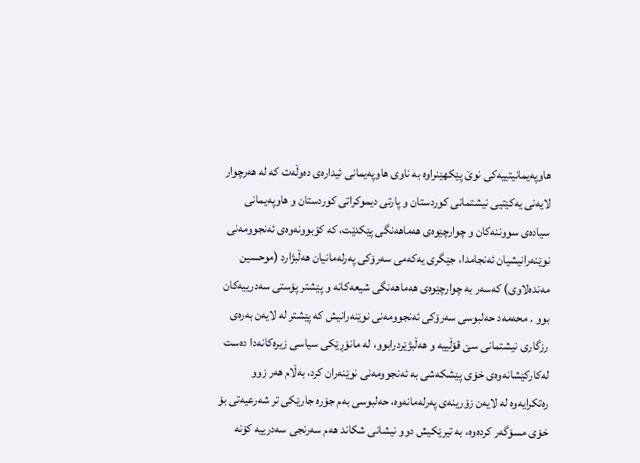هاوپه‌یمانیتییه‌كی‌ نوێ‌ پێكهێنراوه‌ به‌ ناوی‌ هاوپه‌یمانی‌ ئیداره‌ی‌ ده‌وڵه‌ت كه‌ له‌ هه‌رچوار لایه‌نی‌ یه‌كێتیی‌ نیشتمانی‌ كوردستان و پارتی‌ دیموكراتی‌ كوردستان و هاوپه‌یمانی‌ سیاده‌ی‌ سووننه‌كان و چوارچێوه‌ی‌ هه‌ماهه‌نگی‌ پێكدێت، كه‌ كۆبوونه‌وه‌ی‌ ئه‌نجوومه‌نی‌ نوێنه‌رانیشیان ئه‌نجامدا، جێگری‌ یه‌كه‌می‌ سه‌رۆكی‌ په‌رله‌مانیان هه‌ڵبژارد (موحسین مه‌نده‌لاوی‌) كه‌سه‌ر به‌ چوارچێوه‌ی‌ هه‌ماهه‌نگی‌ شیعه‌كانه‌ و پێشتر پۆستی‌ سه‌درییه‌كان بوو . محه‌مه‌د حه‌لبوسی‌ سه‌رۆكی‌ ئه‌نجوومه‌نی‌ نوێنه‌رانیش كه‌ پێشتر له‌ لایه‌ن به‌ره‌ی‌ رزگاری‌ نیشتمانی‌ سێ‌ قۆڵییه‌ و هه‌ڵبژێردرابوو، له‌ مانۆڕێكی‌ سیاسی‌ زیره‌كانه‌دا ده‌ست له‌كاركێشانه‌وه‌ی‌ خۆی‌ پێشكه‌شی‌ به‌ ئه‌نجوومه‌نی‌ نوێنه‌ران كرد، به‌ڵام هه‌ر زوو ره‌تكرایه‌وه‌ له‌ لایه‌ن زۆرینه‌ی‌ په‌رله‌مانه‌وه‌، حه‌لبوسی‌ به‌م جۆره‌ جارێكی‌ تر شه‌رعیه‌تی‌ بۆ خۆی‌ مسۆگه‌ر كرده‌وه‌، به‌ تیرێكیش دوو نیشانی‌ شكاند هه‌م سه‌رنجی‌ سه‌درییه‌ كۆنه‌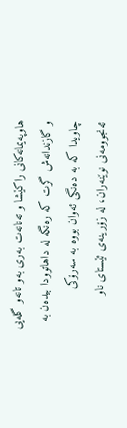هاوپه‌یمانه‌كانی‌ راكێشا و ته‌نانه‌ت به‌ری به‌و تانه‌و گله‌یی‌ و گازندانه‌ش گرت كه‌ ره‌نگه‌ له‌ داهاتوودا بیده‌ن به‌ چاویدا كه‌ به‌ ده‌نگی‌ ئه‌وان بووه‌ به‌ سه‌رۆكی‌ ئه‌نجوومه‌نی‌ نوێنه‌ران، له‌ زۆرینه‌ی‌ ئێستای‌ ناو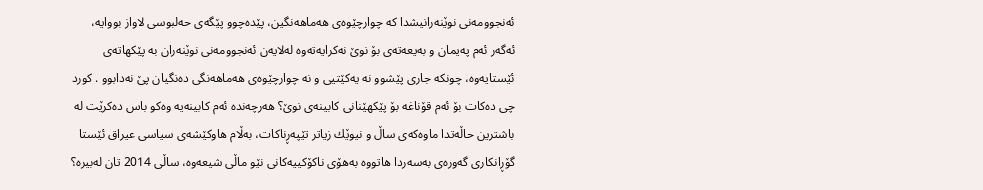ئه‌نجوومه‌نی‌ نوێنه‌رانیشدا كه‌ چوارچێوه‌ی‌ هه‌ماهه‌نگین، پێده‌چوو پێگه‌ی‌ حه‌لبوسی‌ لاواز بووایه‌، ئه‌گه‌ر ئه‌م په‌یمان و به‌یعه‌ته‌ی‌ بۆ نوێ‌ نه‌كرایه‌ته‌وه‌ له‌لایه‌ن ئه‌نجوومه‌نی‌ نوێنه‌ران به‌ پێكهاته‌ی‌ ئێستایه‌وه‌، چونكه‌ جاری‌ پێشوو نه‌ یه‌كێتیی‌ و نه‌ چوارچێوه‌ی‌ هه‌ماهه‌نگی‌ ده‌نگیان پێ نه‌دابوو . كورد چی‌ ده‌كات بۆ ئه‌م قۆناغه‌ بۆ پێكهێنانی‌ كابینه‌ی‌ نوێ‌؟ هه‌رچه‌نده‌ ئه‌م كابینه‌یه‌ وه‌كو باس ده‌كرێت له‌ باشترین حاڵه‌تدا ماوه‌كه‌ی‌ ساڵ و نیوێك زیاتر تێپه‌ڕناكات، به‌ڵام هاوكێشه‌ی‌ سیاسی‌ عیراق ئێستا گۆڕانكاری‌ گه‌وره‌ی‌ به‌سه‌ردا هاتووه‌ به‌هۆی‌ ناكۆكییه‌كانی‌ نێو ماڵی‌ شیعه‌وه‌، ساڵی‌ 2014 تان له‌بیره‌؟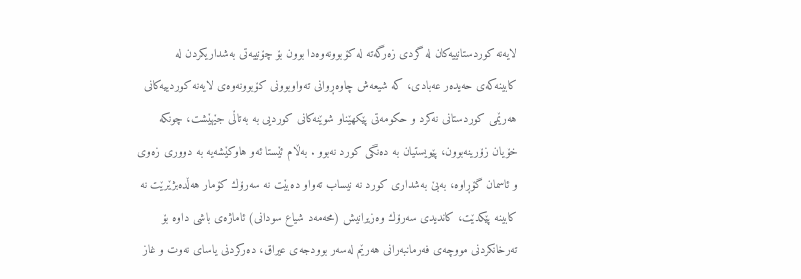لایه‌نه‌ كوردستانییه‌كان له‌ گردی‌ زه‌رگه‌ته‌ له‌ كۆبوونه‌وه‌دا بوون بۆ چۆنییه‌تی‌ به‌شداریكردن له‌ كابینه‌كه‌ی‌ حه‌یده‌ر عه‌بادی‌، كه‌ شیعه‌ش چاوه‌ڕوانی‌ ته‌واوبوونی‌ كۆبوونه‌وه‌ی‌ لایه‌نه‌ كوردییه‌كانی‌ هه‌رێمی‌ كوردستانی نه‌كرد و حكومه‌تی پێكهێناو شوێنه‌كانی‌ كوردیی به‌ به‌تاڵی‌ جێهێشت، چونكه‌ خۆیان زۆرینه‌بوون، پێویستیان به‌ ده‌نگی‌ كورد نه‌بوو . به‌ڵام ئێستا ئه‌و هاوكێشه‌یه‌ به‌ دووری‌ زه‌وی‌ و ئاسمان گۆڕاوه‌، به‌بێ‌ به‌شداری‌ كورد نه‌ نیساب ته‌واو ده‌بێت نه‌ سه‌رۆك كۆمار هه‌ڵده‌بژێرێت نه‌ كابینه‌ پێكدێت، كاندیدی‌ سه‌رۆك وه‌زیرانیش (محه‌مه‌د شیاع سودانی‌) ئاماژه‌ی‌ باشی‌ داوه‌ بۆ ته‌رخانكردنی‌ مووچه‌ی‌ فه‌رمانبه‌رانی‌ هه‌رێم له‌سه‌ر بوودجه‌ی‌ عیراق، ده‌ركردنی‌ یاسای‌ نه‌وت و غاز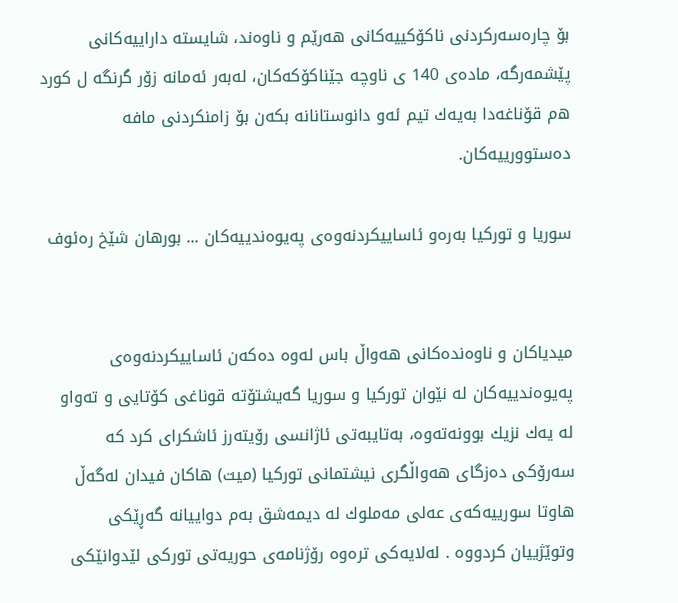بۆ چاره‌سه‌ركردنی‌ ناكۆكییه‌كانی‌ هه‌رێم و ناوه‌ند، شایسته‌ داراییه‌كانی‌ پێشمه‌رگه‌، ماده‌ی‌ 140 ی‌ ناوچه‌ جێناكۆكه‌كان، له‌به‌ر ئه‌مانه‌ زۆر گرنگه‌ ل كورد ه‌م قۆناغه‌دا به‌یه‌ك تیم ئه‌و دانوستانانه‌ بكه‌ن بۆ زامنكردنی‌ مافه‌ ده‌ستوورییه‌كان.

سوریا و توركیا به‌ره‌و ئاساییكردنه‌وه‌ی‌ په‌یوه‌ندییه‌كان ... بورهان شێخ رەئوف


میدیاكان و ناوه‌نده‌كانی‌ هه‌واڵ باس له‌وه‌ ده‌كه‌ن ئاساییكردنه‌وه‌ی‌ په‌یوه‌ندییه‌كان له‌ نێوان توركیا و سوریا گه‌یشتۆته‌ قوناغی‌ كۆتایی‌ و ته‌واو له‌ یه‌ك نزیك بوونه‌ته‌وه‌، به‌تایبه‌تی‌ ئاژانسی‌ رۆیته‌رز ئاشكرای‌ كرد كه‌ سه‌رۆكی‌ ده‌زگای‌ هه‌واڵگری‌ نیشتمانی‌ توركیا (میت) هاكان فیدان له‌گه‌ڵ هاوتا سورییه‌كه‌ی‌ عه‌لی‌ مه‌ملوك له‌ دیمه‌شق به‌م دواییانه‌ گه‌ڕێكی‌ وتوێژییان كردووه‌ . له‌لایه‌كی‌ تره‌وه‌ رۆژنامه‌ی‌ حوریه‌تی‌ توركی‌ لێدوانێكی‌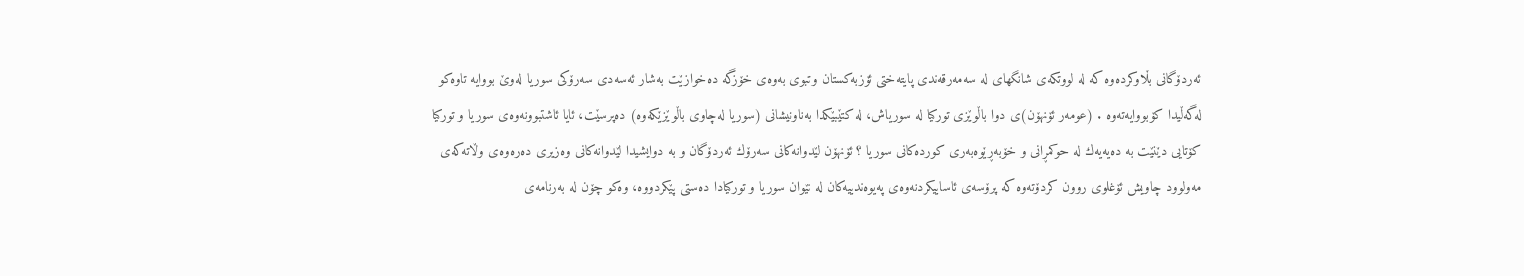ئه‌ردۆگانی‌ بڵاوكرده‌وه‌ كه‌ له‌ لووتكه‌ی‌ شانگهای‌ له‌ سه‌مه‌رقه‌ندی‌ پایته‌ختی‌ ئۆزبه‌كستان وتبوی به‌وه‌ی‌ خۆزگه‌ ده‌خوازێت به‌شار ئه‌سه‌دی سه‌رۆكی‌ سوریا له‌وێ بووایه‌ تاوه‌كو له‌گه‌ڵیدا كۆبووایه‌ته‌وه‌ . (عومه‌ر ئۆنهۆن)ی دوا باڵوێزی‌ توركیا له‌ سوریاش، له‌ كتێبێكدا به‌ناونیشانی‌ (سوریا له‌چاوی‌ باڵوێزێكه‌وه‌) ده‌پرسێت، ئایا ئاشتبوونه‌وه‌ی‌ سوریا و توركیا كۆتایی‌ دێنێت به‌ ده‌یه‌یه‌ك له‌ حوكمڕانی‌ و خۆبه‌ڕێوه‌به‌ری‌ كورده‌كانی‌ سوریا ؟ ئۆنهۆن لێدوانه‌كانی‌ سه‌رۆك ئه‌ردۆگان و به‌ دوایشیدا لێدوانه‌كانی‌ وه‌زیری‌ ده‌ره‌وه‌ی‌ وڵاته‌كه‌ی‌ مه‌ولوود چاویش ئۆغلوی‌ روون كردۆته‌وه‌ كه‌ پرۆسه‌ی‌ ئاساییكردنه‌وه‌ی‌ په‌یوه‌ندییه‌كان له‌ نێوان سوریا و توركیادا ده‌ستی‌ پێكردووه‌، وه‌كو چۆن له‌ به‌رنامه‌ی‌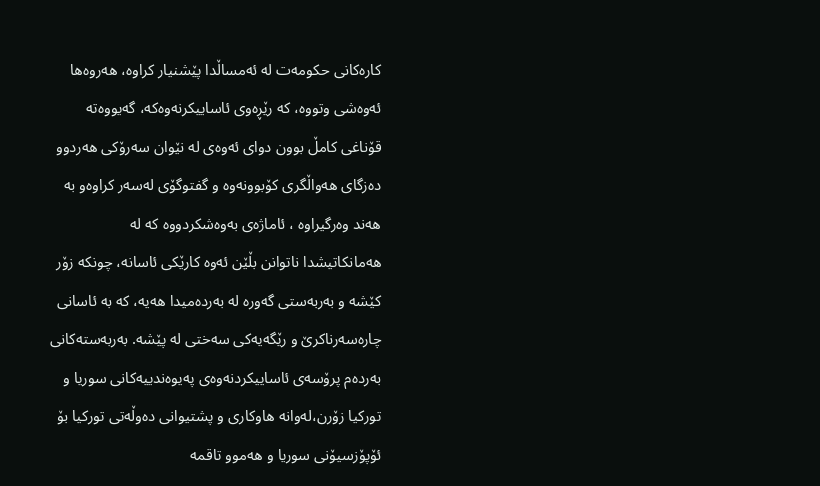كاره‌كانی‌ حكومه‌ت له‌ ئه‌مساڵدا پێشنیار كراوه‌، هه‌روه‌ها ئه‌وه‌شی‌ وتووه‌، كه‌ رێڕه‌وی ئاساییكرنه‌وه‌كه‌، گه‌یووه‌ته‌ قۆناغی‌ كامڵ بوون دوای‌ ئه‌وه‌ی‌ له‌ نێوان سه‌رۆكی‌ هه‌ردوو ده‌زگای‌ هه‌واڵگری كۆبوونه‌وه‌ و گفتوگۆی‌ له‌سه‌ر كراوه‌و به‌ هه‌ند وه‌رگیراوه‌ ، ئاماژه‌ی‌ به‌وه‌شكردووه‌ كه‌ له‌ هه‌مانكاتیشدا ناتوانن بڵێن ئه‌وه‌ كارێكی ئاسانه‌، چونكه‌ زۆر كێشه‌ و به‌ربه‌ستی‌ گه‌وره‌ له‌ به‌رده‌میدا هه‌یه‌، كه‌ به‌ ئاسانی‌ چاره‌سه‌رناكرێ و رێگه‌یه‌كی‌ سه‌ختی‌ له‌ پێشه‌. به‌ربه‌سته‌كانی‌ به‌رده‌م پرۆسه‌ی‌ ئاساییكردنه‌وه‌ی‌ په‌یوه‌ندییه‌كانی‌ سوریا و توركیا زۆرن،له‌وانه‌ هاوكاری‌ و پشتیوانی‌ ده‌وڵه‌تی‌ توركیا بۆ ئۆپۆزسیۆنی‌ سوریا و هه‌موو تاقمه‌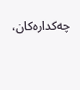چه‌كداره‌كان،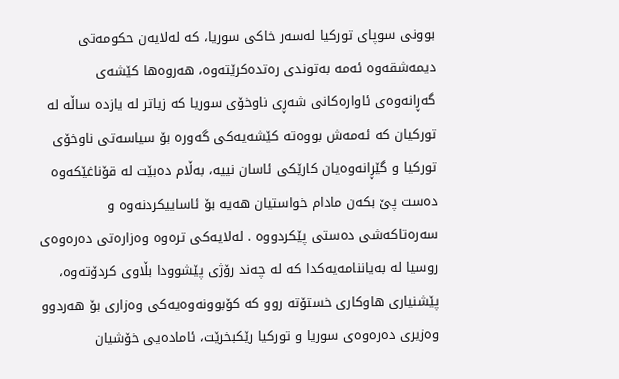بوونی‌ سوپای‌ توركیا له‌سه‌ر خاكی‌ سوریا، كه‌ له‌لایه‌ن حكومه‌تی‌ دیمه‌شقه‌وه‌ ئه‌مه‌ به‌توندی‌ ره‌تده‌كرێته‌وه‌، هه‌روه‌ها كێشه‌ی‌ گه‌ڕانه‌وه‌ی‌ ئاواره‌كانی‌ شه‌ڕی‌ ناوخۆی‌ سوریا كه‌ زیاتر له‌ یازده‌ ساڵه‌ له‌ توركیان كه‌ ئه‌مه‌ش بووه‌ته‌ كێشه‌یه‌كی‌ گه‌وره‌ بۆ سیاسه‌تی‌ ناوخۆی‌ توركیا و گێڕانه‌وه‌یان كارێكی‌ ئاسان نییه‌، به‌ڵام ده‌بێت له‌ قۆناغێكه‌وه‌ ده‌ست پێ بكه‌ن مادام خواستیان هه‌یه‌ بۆ ئاساییكردنه‌وه‌ و سه‌ره‌تاكه‌شی‌ ده‌ستی‌ پێكردووه‌ . له‌لایه‌كی‌ تره‌وه‌ وه‌زاره‌تی‌ ده‌ره‌وه‌ی‌ روسیا له‌ به‌یاننامه‌یه‌كدا كه‌ له‌ چه‌ند رۆژی‌ پێشوودا بڵاوی‌ كردۆته‌وه‌، پێشنیاری‌ هاوكاری‌ خستۆته‌ روو كه‌ كۆبوونه‌وه‌یه‌كی‌ وه‌زاری‌ بۆ هه‌ردوو وه‌زیری‌ ده‌ره‌وه‌ی‌ سوریا و توركیا رێكبخرێت، ئاماده‌یی‌ خۆشیان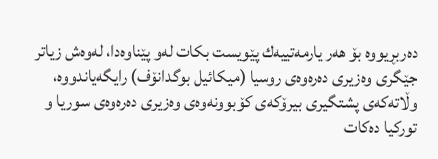ده‌ربڕیووه‌ بۆ هه‌ر یارمه‌تییه‌ك پێویست بكات له‌و پێناوه‌دا، له‌وه‌ش زیاتر جێگری‌ وه‌زیری‌ ده‌ره‌وه‌ی‌ روسیا (میكائیل بوگدانۆف) رایگه‌یاندووه‌، وڵاته‌كه‌ی‌ پشتگیری‌ بیرۆكه‌ی‌ كۆبوونه‌وه‌ی‌ وه‌زیری‌ ده‌ره‌وه‌ی‌ سوریا و توركیا ده‌كات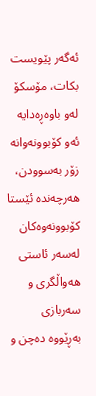ئه‌گه‌ر پێویست بكات، مۆسكۆ له‌و باوه‌ڕه‌دایه‌ ئه‌و كۆبوونه‌وانه‌ زۆر به‌سوودن، هه‌رچه‌نده‌ ئێستا كۆبوونه‌وه‌كان له‌سه‌ر ئاستی‌ هه‌واڵگری‌ و سه‌ربازی‌ به‌ڕێووه‌ ده‌چن و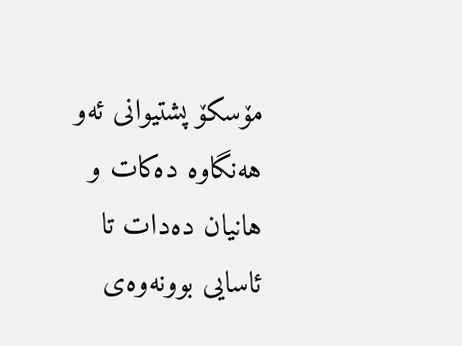مۆسكۆ پشتیوانی‌ ئه‌و هه‌نگاوه‌ ده‌كات و هانیان ده‌دات تا ئاسایی‌ بوونه‌وه‌ی‌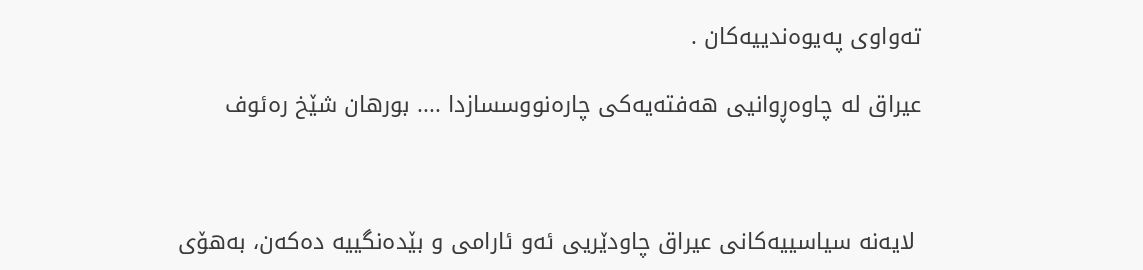ته‌واوی‌ په‌یوه‌ندییه‌كان .

عیراق له‌ چاوه‌ڕوانیی‌ هه‌فته‌یه‌كی‌ چارەنووسسازدا .... بورهان شێخ رەئوف



 لایه‌نه‌ سیاسییه‌كانی‌ عیراق چاودێریی‌ ئه‌و ئارامی‌ و بێده‌نگییه‌ ده‌كه‌ن، به‌هۆی‌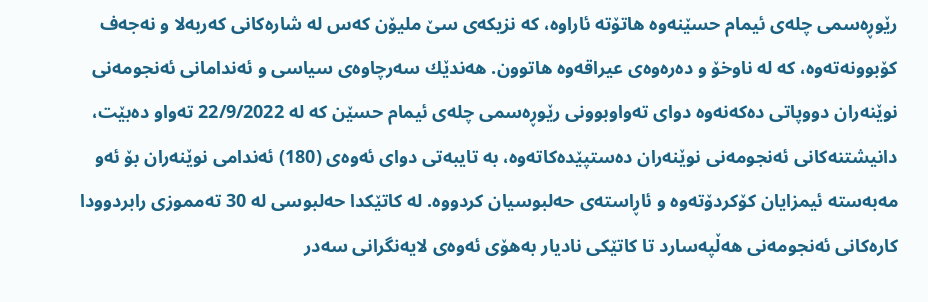رێوڕەسمی‌ چله‌ی‌ ئیمام حسێنه‌وه‌ هاتۆته‌ ئاراوه‌، كه‌ نزیكه‌ی‌ سێ ملیۆن كه‌س له‌ شاره‌كانی‌ كه‌ربه‌لا و نه‌جه‌ف كۆبوونه‌ته‌وه‌، كه‌ له‌ ناوخۆ و ده‌ره‌وه‌ی‌ عیراقه‌وه‌ هاتوون. هه‌ندێك سه‌رچاوه‌ی‌ سیاسی‌ و ئه‌ندامانی‌ ئه‌نجومه‌نی‌ نوێنه‌ران دووپاتی‌ ده‌كه‌نه‌وه‌ دوای‌ ته‌واوبوونی‌ رێوڕەسمی‌ چله‌ی‌ ئیمام حسێن كه‌ له‌ 22/9/2022 ته‌واو ده‌بێت، دانیشتنه‌كانی‌ ئه‌نجومه‌نی‌ نوێنه‌ران ده‌ستپێده‌كاته‌وه‌، به‌ تایبه‌تی‌ دوای‌ ئه‌وه‌ی‌ (180) ئه‌ندامی‌ نوێنەران بۆ ئەو مەبەستە ئیمزایان كۆكردۆته‌وه‌ و ئاڕاسته‌ی‌ حه‌لبوسیان كردووه‌. له‌ كاتێكدا حەلبوسی له‌ 30 ته‌مموزی‌ رابردوودا كاره‌كانی‌ ئه‌نجومه‌نی‌ هه‌ڵپه‌سارد تا كاتێكی‌ نادیار به‌هۆی‌ ئه‌وه‌ی‌ لایه‌نگرانی‌ سه‌در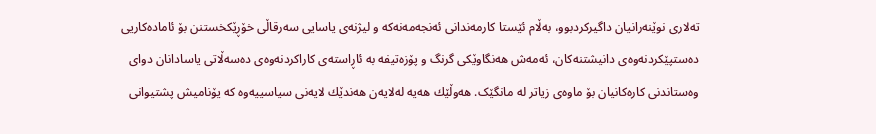ته‌لاری‌ نوێنەرانیان داگیركردبوو، به‌ڵام ئێستا كارمه‌ندانی‌ ئەنجەمەنەکە و لیژنه‌ی‌ یاسایی‌ سه‌رقاڵی‌ خۆڕێكخستنن بۆ ئاماده‌كاریی‌ ده‌ستپێكردنه‌وه‌ی‌ دانیشتنه‌كان، ئه‌مه‌ش هه‌نگاوێكی‌ گرنگ و پۆزه‌تیفه‌ به‌ ئاڕاسته‌ی‌ كاراكردنه‌وه‌ی‌ ده‌سه‌ڵاتی‌ یاسادانان دوای‌ وه‌ستاندنی‌ كاره‌كانیان بۆ ماوه‌ی‌ زیاتر لە مانگێک. هه‌وڵێك هه‌یه‌ له‌لایه‌ن هه‌ندێك لایه‌نی‌ سیاسییه‌وه‌ كه‌ یۆنامیش پشتیوانی‌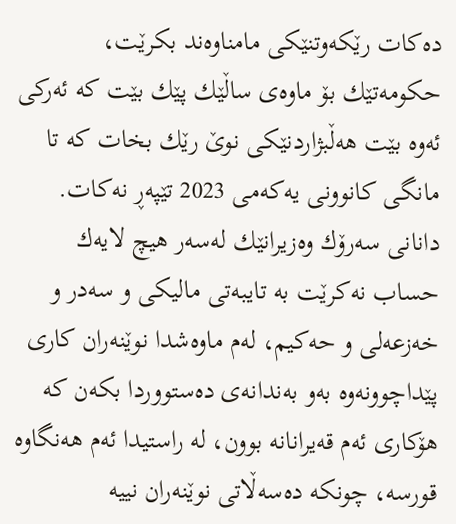ده‌كات رێكه‌وتنێكی‌ مامناوه‌ند بكرێت، حكومه‌تێك بۆ ماوه‌ی‌ ساڵێك پێك بێت كه‌ ئه‌ركی‌ ئه‌وه‌ بێت هه‌ڵبژاردنێكی‌ نوێ‌ رێك بخات كه‌ تا مانگی‌ كانوونی‌ یه‌كه‌می‌ 2023 تێپه‌ڕ نه‌كات. دانانی‌ سه‌رۆك وه‌زیرانێك له‌سه‌ر هیچ لایه‌ك حساب نه‌كرێت به‌ تایبه‌تی‌ مالیكی‌ و سه‌در و خه‌زعه‌لی‌ و حه‌كیم، له‌م ماوه‌شدا نوێنەران كاری‌ پێداچوونه‌وه‌ به‌و به‌ندانه‌ی‌ ده‌ستووردا بكه‌ن كه‌ هۆكاری‌ ئه‌م قه‌یرانانه‌ بوون، له‌ راستیدا ئه‌م هه‌نگاوه‌ قورسه‌، چونكه‌ ده‌سه‌ڵاتی‌ نوێنەران نییه‌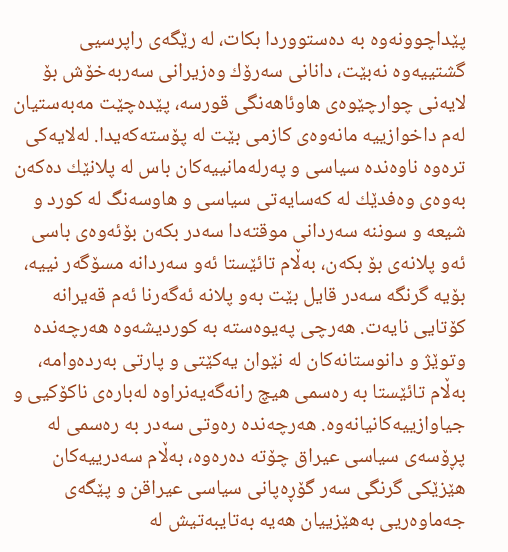پێداچوونه‌وه‌ به‌ ده‌ستووردا بكات، له‌ رێگه‌ی‌ راپرسیی گشتییەوە نه‌بێت، دانانی‌ سه‌رۆك وه‌زیرانی‌ سه‌ربه‌خۆش بۆ لایه‌نی‌ چوارچێوه‌ی‌ هاوئاهه‌نگی‌ قورسه‌، پێدەچێت مه‌به‌ستیان له‌م داخوازییه‌ مانه‌وه‌ی‌ كازمی‌ بێت له‌ پۆسته‌كه‌یدا. له‌لایه‌كی‌ تره‌وه‌ ناوه‌نده‌ سیاسی‌ و په‌رله‌مانییه‌كان باس له‌ پلانێك ده‌كه‌ن به‌وه‌ی‌ وه‌فدێك له‌ كه‌سایه‌تی‌ سیاسی‌ و هاوسه‌نگ له‌ كورد و شیعه‌ و سوننه‌ سه‌ردانی‌ موقته‌دا سه‌در بكه‌ن بۆئه‌وه‌ی‌ باسی‌ ئه‌و پلانه‌ی‌ بۆ بكه‌ن، به‌ڵام تائێستا ئه‌و سه‌ردانه‌ مسۆگه‌ر نییه‌، بۆیه‌ گرنگه‌ سه‌در قایل بێت به‌و پلانه‌ ئەگەرنا ئه‌م قه‌یرانه‌ كۆتایی‌ نایه‌ت. هەرچی پەیوەستە بە کوردیشەوە هه‌رچه‌نده‌ وتوێژ و دانوستانه‌كان له‌ نێوان یه‌كێتی‌ و پارتی‌ به‌رده‌وامه‌، به‌ڵام تائێستا به‌ ره‌سمی‌ هیچ رانه‌گه‌یه‌نراوه‌ لەبارەی ناکۆکیی و جیاوازییەکانیانەوە. هه‌رچه‌نده‌ ره‌وتی‌ سه‌در به‌ ره‌سمی‌ له‌ پڕۆسه‌ی‌ سیاسی‌ عیراق چۆ‌ته‌ ده‌ره‌وه‌، به‌ڵام سه‌درییه‌كان هێزێكی‌ گرنگی‌ سه‌ر گۆڕه‌پانی‌ سیاسی‌ عیراقن و پێگه‌ی‌ جه‌ماوه‌ریی‌ به‌هێزییان هه‌یه‌ به‌تایبه‌تیش‌ له‌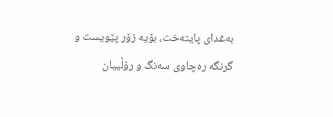به‌غدای‌ پایته‌خت، بۆیه‌ زۆر پێویست و گرنگه‌ رەچاوی سەنگ و رۆڵییان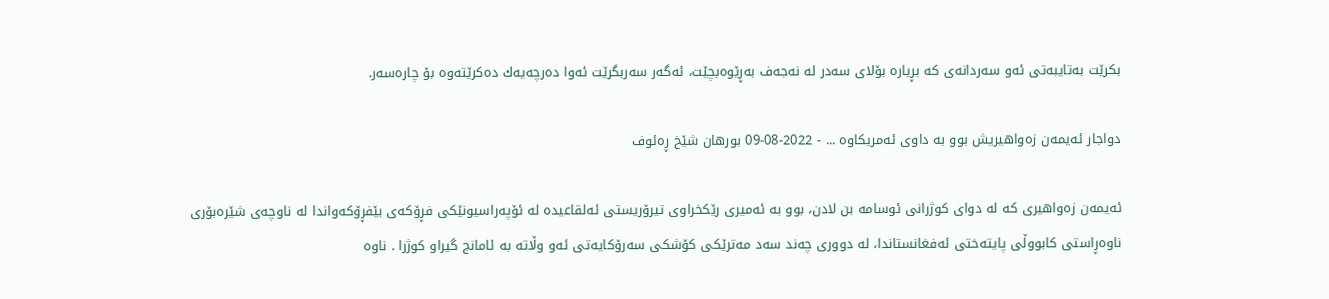بکرێت بەتایبه‌تی‌ ئه‌و سه‌ردانه‌ی‌ کە بڕیارە بۆلای سه‌در له‌ نه‌جه‌ف بەڕێوەبچێت، ئه‌گه‌ر سه‌ربگرێت ئه‌وا ده‌رچه‌یه‌ك ده‌كرێته‌وه‌ بۆ چاره‌سه‌ر.

دواجار ئه‌یمه‌ن زه‌واهیریش بوو به‌ داوی‌ ئه‌مریكاوه‌ ... - 2022-08-09 بورهان شێخ ڕەئوف

ئه‌یمه‌ن زه‌واهیری‌ كه‌ له‌ دوای‌ كوژرانی‌ ئوسامه‌ بن لادن، بوو به‌ ئه‌میری‌ رێكخراوی‌ تیرۆریستی‌ ئه‌لقاعیده‌ له‌ ئۆپه‌راسیونێكی‌ فڕۆكه‌ی‌ بێفڕۆكه‌واندا له‌ ناوچه‌ی‌ شێره‌بۆری‌ ناوه‌ڕاستی‌ كابووڵی‌ پایته‌ختی‌ ئه‌فغانستاندا، له‌ دووری‌ چه‌ند سه‌د مه‌ترێكی كۆشكی‌ سه‌رۆكایه‌تی‌ ئه‌و وڵاته‌ به‌ ئامانج گیراو كوژرا . ناوه‌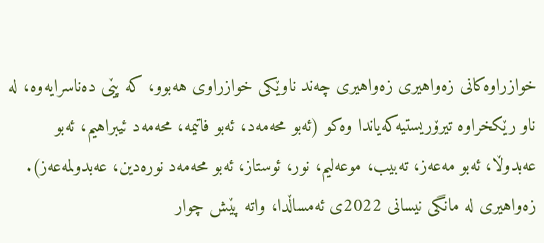خوازراوه‌كانی‌ زه‌واهیری زه‌واهیری‌ چه‌ند ناوێكی‌ خوازراوی‌ هه‌بوو، كه‌ پێی ده‌ناسرایه‌وه‌، له‌ ناو رێكخراوه‌ تیرۆریستیه‌كه‌یاندا وه‌كو (ئه‌بو محه‌مه‌د، ئه‌بو فاتیمه‌، محه‌مه‌د ئیبراهیم، ئه‌بو عه‌بدوڵا، ئه‌بو مه‌عه‌ز، ته‌بیب، موعه‌لیم، نور، ئوستاز، ئه‌بو محه‌مه‌د نوره‌دین، عه‌بدولمه‌عه‌ز). زه‌واهیری‌ له‌ مانگی‌ نیسانی‌ 2022ی ئه‌مساڵدا، واته‌ پێش چوار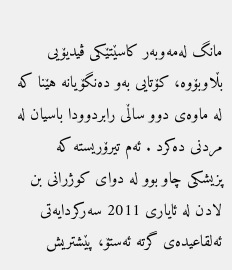مانگ له‌مه‌وبه‌ر كاسێتێكی‌ ڤیدیۆیی‌ بڵاوبۆوه‌، كۆتایی‌ به‌و ده‌نگۆیانه‌ هێنا كه‌ له‌ ماوه‌ی‌ دوو ساڵی‌ رابردوودا باسیان له‌ مردنی‌ ده‌كرد . ئه‌م تیرۆریسته‌ كه‌ پزیشكی‌ چاو بوو له‌ دوای‌ كوژرانی‌ بن لادن له‌ ئایاری‌ 2011 سه‌ركردایه‌تی‌ ئه‌لقاعیده‌ی‌ گرته‌ ئه‌ستۆ، پێشتریش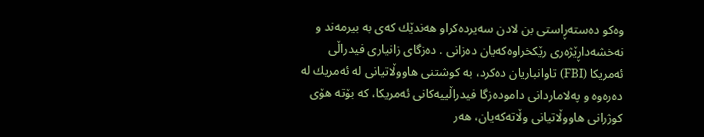وه‌كو ده‌سته‌ڕاستی‌ بن لادن سه‌یرده‌كراو هه‌ندێك كه‌ی به‌ بیرمه‌ند و نه‌خشه‌داڕێژه‌ری‌ رێكخراوه‌كه‌یان ده‌زانی‌ . ده‌زگای‌ زانیاری‌ فیدراڵی‌ ئه‌مریكا (FBI) تاوانباریان ده‌كرد، به‌ كوشتنی‌ هاووڵاتیانی‌ له‌ ئه‌مریك له‌ ده‌ره‌وه‌ و په‌لاماردانی‌ داموده‌زگا فیدراڵییه‌كانی ئه‌مریكا، كه‌ بۆته‌ هۆی‌ كوژرانی‌ هاووڵاتیانی‌ وڵاته‌كه‌یان، هه‌ر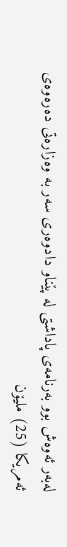له‌به‌ر ئه‌وه‌ش بوو به‌رنامه‌ی‌ پاداشتی‌ له‌ پێناو دادوه‌ری‌ سه‌ر به‌ وه‌زاره‌تی‌ ده‌ره‌وه‌ی‌ ئه‌مریكا (25) ملیۆن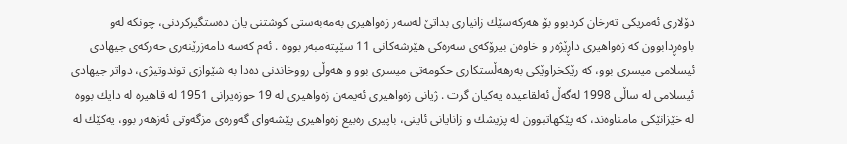دۆلاری‌ ئه‌مریكی‌ ته‌رخان كردبوو بۆ هه‌ركه‌سێك زانیاری بداتێ‌ له‌سه‌ر زه‌واهیری‌ به‌مه‌به‌ستی كوشتنی‌ یان ده‌ستگیركردنی‌، چونكه‌ له‌و باوه‌ڕدابوون كه‌ زه‌واهیری‌ داڕێژه‌ر و خاوه‌ن بیرۆكه‌ی‌ سه‌ره‌كی‌ هێرشه‌كانی‌ 11 سێپته‌مبه‌ر بووه‌ . ئه‌م كه‌سه‌ دامه‌زرێنه‌ری‌ حه‌ركه‌ی‌ جیهادی‌ ئیسلامی‌ میسری‌ بوو، كه‌ رێكخراوێكی به‌رهه‌ڵستكاری‌ حكومه‌تی‌ میسری‌ بوو و هه‌وڵی‌ رووخاندنی‌ ده‌دا به‌ شێوازی‌ توندوتیژی‌، دواتر جیهادی‌ ئیسلامی‌ له‌ ساڵی‌ 1998 له‌گه‌ڵ ئه‌لقاعیده‌ یه‌كیان گرت . ژیانی‌ زه‌واهیری‌ ئه‌یمه‌ن زه‌واهیری‌ له‌ 19 حوزه‌یرانی‌ 1951 له‌ قاهیره‌ له‌ دایك بووه‌ له‌ خێزانێكی‌ مامناوه‌ند، كه‌ پێكهاتبوون له‌ پزیشك و زانایانی‌ ئاینی‌، باپیری‌ ره‌بیع زه‌واهیری‌ پێشه‌وای‌ گه‌وره‌ی‌ مزگه‌وتی‌ ئه‌زهه‌ر بوو، یه‌كێك له‌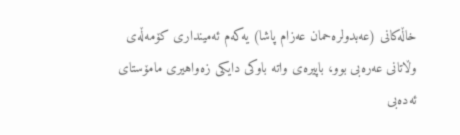خاڵه‌كانی‌ (عه‌بدولره‌حمان عه‌زام پاشا) یه‌كه‌م ئه‌مینداری‌ كۆمه‌ڵه‌ی‌ وڵاتانی‌ عه‌ره‌بی‌ بوو، باپیره‌ی‌ واته‌ باوكی‌ دایكی‌ زه‌واهیری‌ مامۆستای‌ ئه‌ده‌بی‌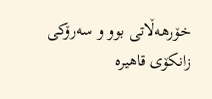خۆرهه‌ڵاتی‌ بوو و سه‌رۆكی‌ زانكۆی‌ قاهیره‌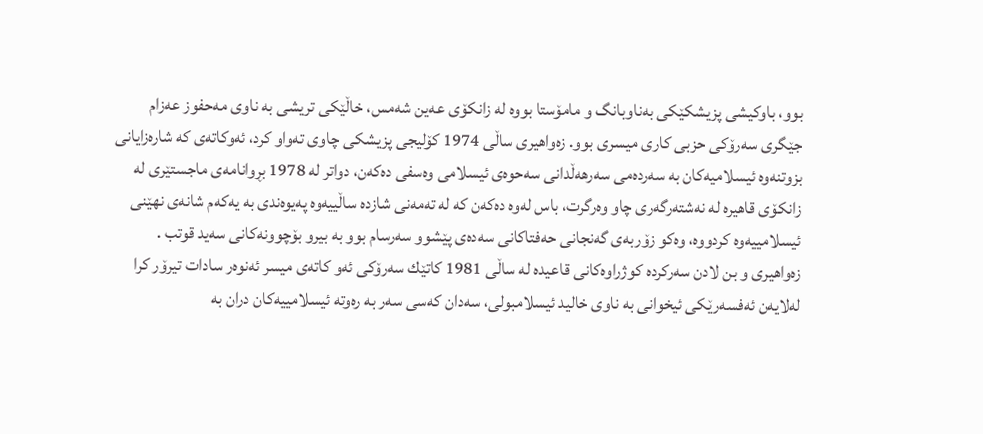بوو، باوكیشی‌ پزیشكێكی‌ به‌ناوبانگ و مامۆستا بووه‌ له‌ زانكۆی‌ عه‌ین شه‌مس، خاڵێكی‌ تریشی‌ به‌ ناوی‌ مه‌حفوز عه‌زام جێگری‌ سه‌رۆكی‌ حزبی‌ كاری‌ میسری‌ بوو. زه‌واهیری‌ ساڵی‌ 1974 كۆلیجی‌ پزیشكی‌ چاوی‌ ته‌واو كرد، ئه‌وكاته‌ی‌ كه‌ شاره‌زایانی‌ بزوتنه‌وه‌ ئیسلامیه‌كان به‌ سه‌رده‌می‌ سه‌رهه‌ڵدانی‌ سه‌حوه‌ی‌ ئیسلامی‌ وه‌سفی‌ ده‌كه‌ن، دواتر له‌ 1978 بڕوانامه‌ی‌ ماجستێری‌ له‌ زانكۆی‌ قاهیره‌ له‌ نه‌شته‌رگه‌ری‌ چاو وه‌رگرت، باس له‌وه‌ ده‌كه‌ن كه‌ له‌ ته‌مه‌نی‌ شازده‌ ساڵییه‌وه‌ په‌یوه‌ندی‌ به‌ یه‌كه‌م شانه‌ی‌ نهێنی‌ ئیسلامییه‌وه‌ كردووه‌، وه‌كو زۆربه‌ی‌ گه‌نجانی‌ حه‌فتاكانی‌ سه‌ده‌ی‌ پێشوو سه‌رسام بوو به‌ بیرو بۆچوونه‌كانی‌ سه‌ید قوتب . زەواهیری و بن لادن سەرکردە کوژراوەکانی قاعیدە له‌ ساڵی‌ 1981 كاتێك سه‌رۆكی‌ ئه‌و كاته‌ی‌ میسر ئه‌نوه‌ر سادات تیرۆر كرا له‌لایه‌ن ئه‌فسه‌رێكی‌ ئیخوانی‌ به‌ ناوی‌ خالید ئیسلامبولی‌، سه‌دان كه‌سی‌ سه‌ر به‌ ره‌وته‌ ئیسلامییه‌كان دران به‌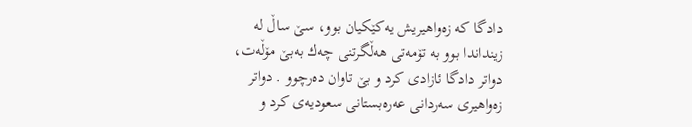دادگا كه‌ زه‌واهیریش یه‌كێكیان بوو، سێ‌ ساڵ له‌ زینداندا بوو به‌ تۆمه‌تی‌ هه‌ڵگرتنی‌ چه‌ك به‌بێ‌ مۆڵه‌ت، دواتر دادگا ئازادی‌ كرد و بێ تاوان ده‌رچوو . دواتر زه‌واهیری‌ سه‌ردانی‌ عه‌ره‌بستانی‌ سعودیه‌ی‌ كرد و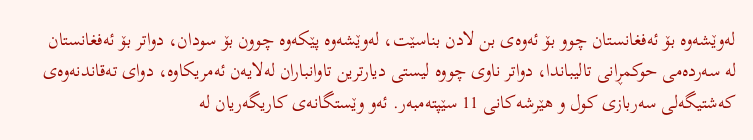له‌وێشه‌وه‌ بۆ ئه‌فغانستان چوو بۆ ئه‌وه‌ی‌ بن لادن بناسێت، له‌وێشه‌وه‌ پێكه‌وه‌ چوون بۆ سودان، دواتر بۆ ئه‌فغانستان له‌ سه‌رده‌می‌ حوكمڕانی‌ تالیباندا، دواتر ناوی‌ چووه‌ لیستی‌ دیارترین تاوانباران له‌لایه‌ن ئه‌مریكاوه‌، دوای‌ ته‌قاندنه‌وه‌ی‌ كه‌شتیگه‌لی سه‌ربازی كول و هێرشه‌كانی‌ 11 سێپته‌مبه‌ر. ئه‌و وێستگانه‌ی‌ كاریگه‌ریان له‌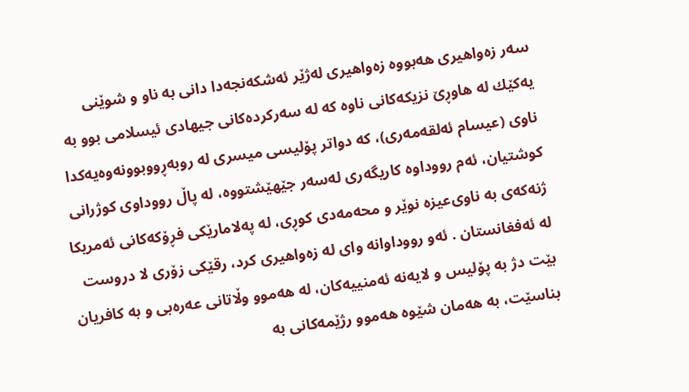سه‌ر زه‌واهیری‌ هه‌بووه‌ زه‌واهیری له‌ژێر ئه‌شكه‌نجه‌دا دانی‌ به‌ ناو و شوێنی یه‌كێك له‌ هاوڕێ نزیكه‌كانی‌ ناوه‌ كه‌ له‌ سه‌ركرده‌كانی‌ جیهادی‌ ئیسلامی‌ بوو به‌ ناوی‌ (عیسام ئه‌لقه‌مه‌ری‌)، كه‌ دواتر پۆلیسی‌ میسری‌ له‌ روبه‌ڕووبوونه‌وه‌یه‌كدا كوشتیان، ئه‌م رووداوه‌ كاریگه‌ری له‌سه‌ر جێهێشتووه‌، له‌ پاڵ رووداوی كوژرانی‌ ژنه‌كه‌ی‌ به‌ ناوی‌عیزه‌ نوێر و محه‌مه‌دی كوڕی‌، له‌ په‌لامارێكی‌ فڕۆكه‌كانی‌ ئه‌مریكا له‌ ئه‌فغانستان . ئه‌و رووداوانه‌ وای‌ له‌ زه‌واهیری‌ كرد، رقێكی‌ زۆری‌ لا دروست بێت دژ به‌ پۆلیس و لایه‌نه‌ ئه‌منییه‌كان، له‌ هه‌موو وڵاتانی‌ عه‌ره‌بی‌ و به‌ كافریان بناسێت، به‌ هه‌مان شێوه‌ هه‌موو رژێمه‌كانی‌ به‌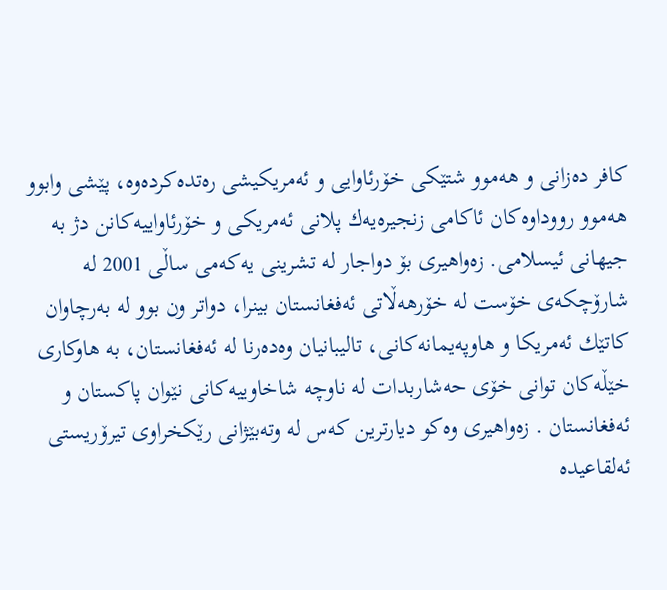كافر ده‌زانی‌ و هه‌موو شتێكی‌ خۆرئاوایی‌ و ئه‌مریكیشی ره‌تده‌كرده‌وه‌، پێشی‌ وابوو هه‌موو رووداوه‌كان ئاكامی‌ زنجیره‌یه‌ك پلانی‌ ئه‌مریكی‌ و خۆرئاواییه‌كانن دژ به‌ جیهانی‌ ئیسلامی‌. زه‌واهیری بۆ دواجار له‌ تشرینی‌ یه‌كه‌می ساڵی‌ 2001 له‌ شارۆچكه‌ی‌ خۆست له‌ خۆرهه‌ڵاتی‌ ئه‌فغانستان بینرا، دواتر ون بوو له‌ به‌رچاوان كاتێك ئه‌مریكا و هاوپه‌یمانه‌كانی‌، تالیبانیان وه‌ده‌رنا له‌ ئه‌فغانستان، به‌ هاوكاری‌ خێڵه‌كان توانی‌ خۆی‌ حه‌شاربدات له‌ ناوچه‌ شاخاوییه‌كانی‌ نێوان پاكستان و ئه‌فغانستان . زه‌واهیری‌ وه‌كو دیارترین كه‌س له‌ وته‌بێژانی‌ رێكخراوی‌ تیرۆریستی‌ ئه‌لقاعیده‌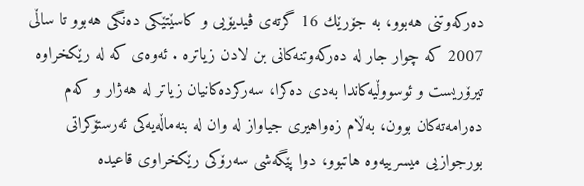ده‌ركه‌وتنی‌ هه‌بوو، به‌ جۆرێك 16 گرته‌ی‌ ڤیدیۆیی‌ و كاسێتێكی‌ ده‌نگی‌ هه‌بوو تا ساڵی‌ 2007 كه‌ چوار جار له‌ ده‌ركه‌وتنه‌كانی‌ بن لادن زیاتره‌ . ئه‌وه‌ی‌ كه‌ له‌ رێكخراوه‌ تیرۆریست و ئوسووڵیه‌كاندا به‌دی‌ ده‌كرا، سه‌ركرده‌كانیان زیاتر له‌ هه‌ژار و كه‌م ده‌رامه‌ته‌كان بوون، به‌ڵام زه‌واهیری‌ جیاواز له‌ وان له‌ بنه‌ماڵه‌یه‌كی‌ ئه‌رستۆكراتی‌ بورجوازیی میسرییه‌وه‌ هاتبوو، دوا پێگه‌شی سه‌رۆكی رێكخراوی قاعیده‌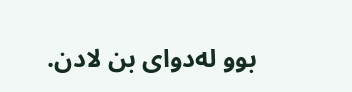بوو له‌دوای بن لادن.